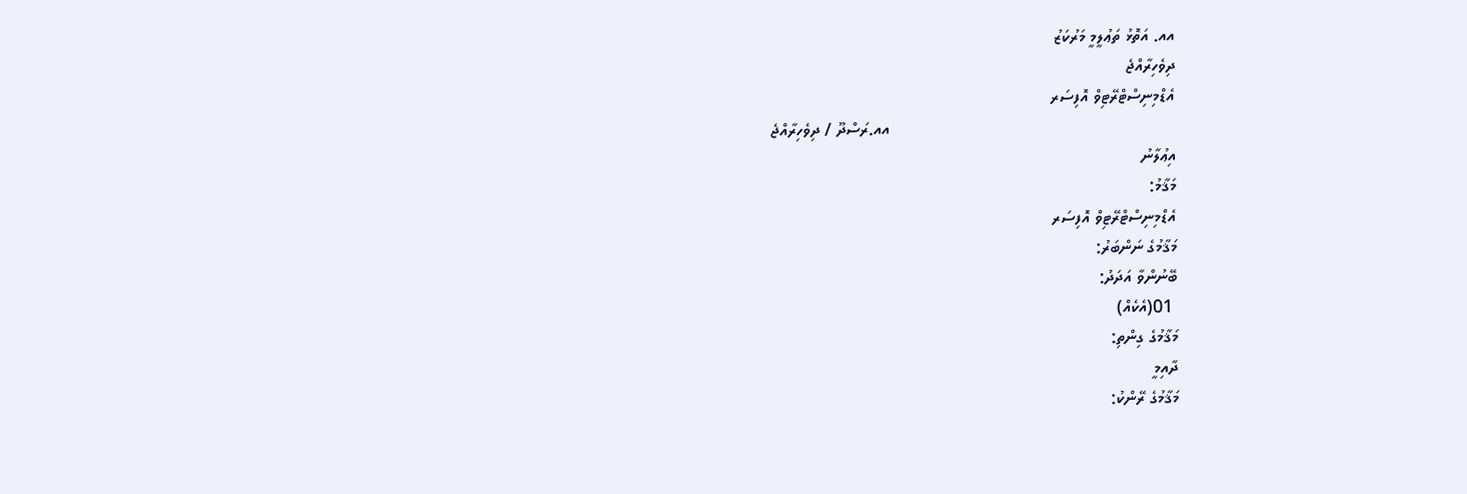އއ. އަތޮޅު ތަޢުލީމީ މަރުކަޒު
ދިވެހިރާއްޖެ
އެޑްމިނިސްޓްރޭޓިވް އޮފިސަރ
                                                             އއ.ރަސްދޫ / ދިވެހިރާއްޖެ
އިޢުލާނު
މަޤާމު:
އެޑްމިނިސްޓްރޭޓިވް އޮފިސަރ
މަޤާމުގެ ނަންބަރު:
ބޭނުންވާ އަދަދު:
 01(އެކެއް)
މަޤާމުގެ ގިންތި:
ދާއިމީ
މަޤާމުގެ ރޭންކު: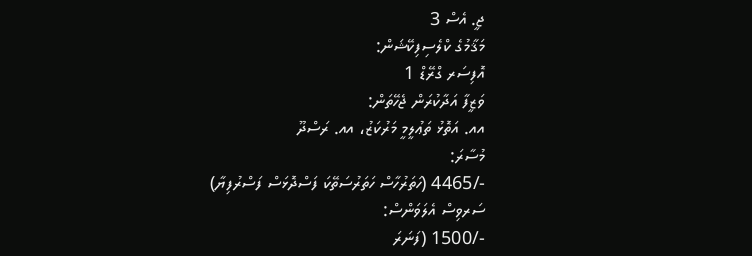ޖީ. އެސް 3
މަޤާމުގެ ކްލެސިފިކޭޝަން:
އޮފިސަރ ގްރޭޑް 1
ވަޒީފާ އަދާކުރަން ޖެހޭތަން:
އއ. އަތޮޅު ތަޢުލީމީ މަރުކަޒު، އއ. ރަސްދޫ
މުސާރަ:
-/4465 (ހަތަރުހާސް ހަތަރުސަތޭކަ ފަސްދޮޅަސް ފަސްރުފިޔާ)
ސަރވިސް އެލަވަންސް:
-/1500 (ފަނަރަ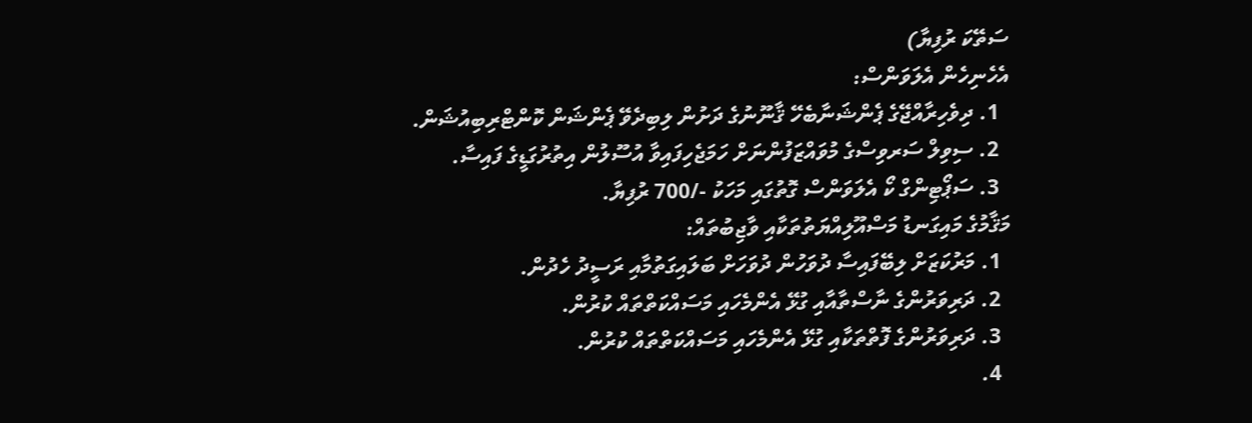ސަތޭކަ ރުފިޔާ)
އެހެނިހެން އެލަވަންސް:
  1. ދިވެހިރާއްޖޭގެ ޕެންޝަނާބެހޭ ޤާނޫނުގެ ދަށުން ލިބިދެވޭ ޕެންޝަން ކޮންޓްރިބިއުޝަން.
  2. ސިވިލް ސަރވިސްގެ މުވައްޒަފުންނަށް ހަމަޖެހިފައިވާ އުސޫލުން އިތުރުގަޑީގެ ފައިސާ.
  3. ސަޕޯޓިންގް ކޯ އެލަވަންސް ގޮތުގައި މަހަކު -/700 ރުފިޔާ.
މަޤާމުގެ މައިގަނޑު މަސްއޫލިއްޔަތުތަކާއި ވާޖިބުތައް:
  1. މަރުކަޒަށް ލިބޭފައިސާ ދުވަހުން ދުވަހަށް ބަލައިގަތުމާއި ރަސީދު ހެދުން.
  2. ދަރިވަރުންގެ ނާސްތާއާއި ގުޅޭ އެންމެހައި މަސައްކަތްތައް ކުރުން.
  3. ދަރިވަރުންގެ ފޮތްތަކާއި ގުޅޭ އެންމެހައި މަސައްކަތްތައް ކުރުން.
  4.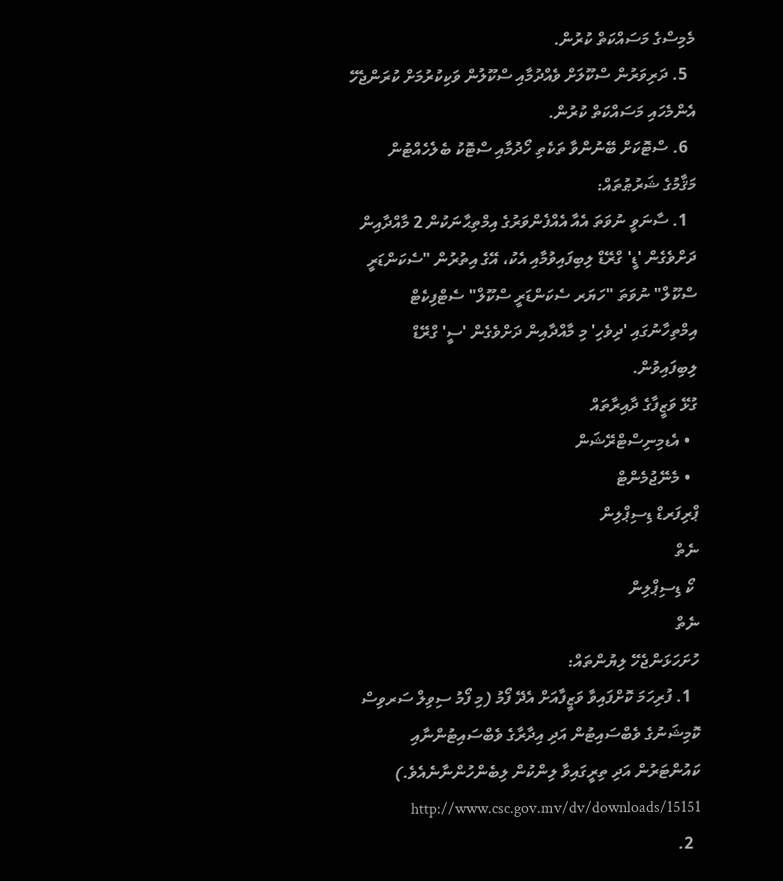މެމިސްގެ މަސައްކަތް ކުރުން.
  5. ދަރިވަރުން ސްކޫލަށް ވެއްދުމާއި ސްކޫލުން ވަކިކުރުމަށް ކުރަންޖެހޭ އެންމެހައި މަސައްކަތް ކުރުން.
  6. ސްޓޮކަށް ބޭނުންވާ ތަކެތި ހޯދުމާއި ސްޓޮކު ބެލެހެއްޓުން
މަޤާމުގެ ޝަރުޠުތައް:
  1. ސާނަވީ ނުވަތަ އެއާ އެއްފެންވަރުގެ އިމްތިޙާނަކުން 2 މާއްދާއިން ދަށްވެގެން 'ޑީ' ގްރޭޑް ލިބިފައިވުމާއި އެކު، އޭގެ އިތުރުން "ސެކަންޑަރީ ސްކޫލް" ނުވަތަ "ހަޔަރ ސެކަންޑަރީ ސްކޫލް" ސެޓްފިކެޓް އިމްތިހާނުގައި 'ދިވެހި' މި މާއްދާއިން ދަށްވެގެން 'ސީ' ގްރޭޑް ލިބިފައިވުން.
ގުޅޭ ވަޒީފާގެ ދާއިރާތައް
  • އެޑމިނިސްޓްރޭޝަން
  • މެނޭޖުމެންޓް
ޕްރިފަރޑް ޑިސިޕްލިން
ނެތް
 ކޯ ޑިސިޕްލިން
ނެތް
ހުށަހަޅަންޖެހޭ ލިޔުންތައް:
  1. ފުރިހަމަ ކޮށްފައިވާ ވަޒީފާއަށް އެދޭ ފޯމު (މި ފޯމު ސިވިލް ސަރވިސް ކޮމިޝަނުގެ ވެބްސައިޓުން އަދި އިދާރާގެ ވެބްސައިޓުންނާއި ކައުންޓަރުން އަދި ތިރީގައިވާ ލިންކުން ލިބެންހުންނާނެއެވެ.) http://www.csc.gov.mv/dv/downloads/15151
  2.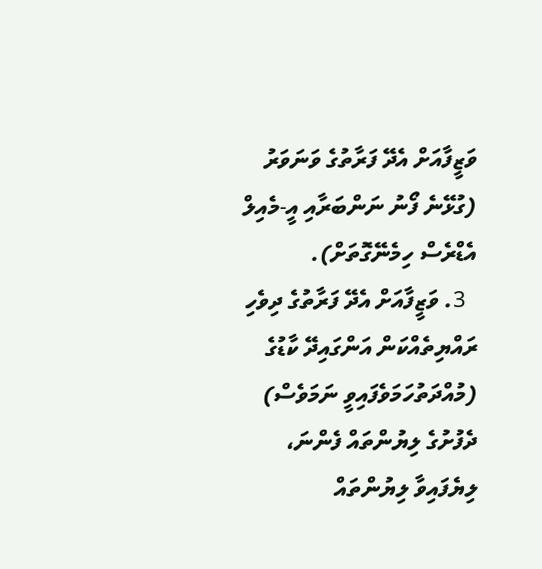ވަޒީފާއަށް އެދޭ ފަރާތުގެ ވަނަވަރު (ގުޅޭނެ ފޯނު ނަންބަރާއި އީ-މެއިލް އެޑްރެސް ހިމެނޭގޮތަށް).
  3. ވަޒީފާއަށް އެދޭ ފަރާތުގެ ދިވެހި ރައްޔިތެއްކަން އަންގައިދޭ ކާޑުގެ (މުއްދަތުހަމަވެފައިވީ ނަމަވެސް) ދެފުށުގެ ލިޔުންތައް ފެންނަ، ލިޔެފައިވާ ލިޔުންތައް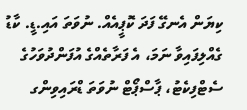ކިޔަން އެނގޭ ފަދަ ކޮޕީއެއް. ނުވަތަ އައި.ޑީ. ކާޑު ގެއްލިފައިވާ ނަމަ، އެ ފަރާތެއްގެ އުފަންދުވަހުގެ ސެޓްފިކެޓު، ޕާސްޕޯޓް ނުވަތަ ޑްރައިވިންގ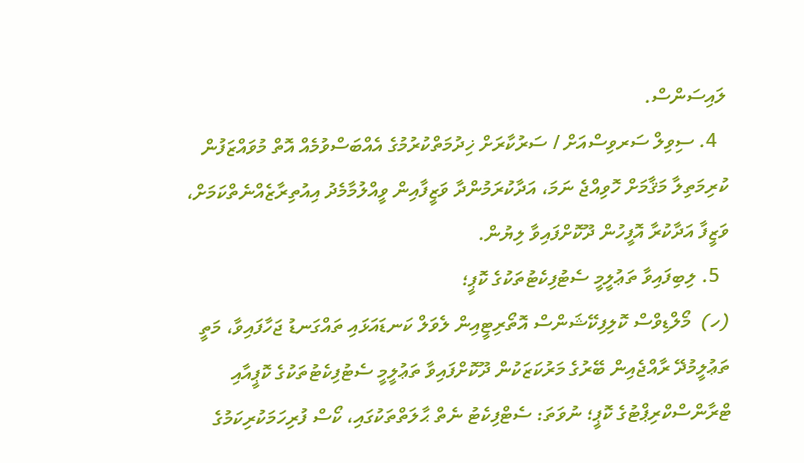ލައިސަންސް.
  4. ސިވިލް ސަރވިސްއަށް / ސަރުކާރަށް ޚިދުމަތްކުރުމުގެ އެއްބަސްވުމެއް އޮތް މުވައްޒަފުން ކުރިމަތިލާ މަޤާމަށް ހޮވިއްޖެ ނަމަ، އަދާކުރަމުންދާ ވަޒީފާއިން ވީއްލުމާމެދު އިއުތިރާޒެއްނެތްކަމަށް، ވަޒީފާ އަދާކުރާ އޮފީހުން ދޫކޮށްފައިވާ ލިޔުން.
  5. ލިބިފައިވާ ތަޢުލީމީ ސެޓުފިކެޓުތަކުގެ ކޮޕީ؛
(ހ)  މޯލްޑިވްސް ކޮލިފިކޭޝަންސް އޮތޯރިޓީއިން ލެވަލް ކަނޑައަޅައި ތައްގަނޑު ޖަހާފައިވާ، މަތީ ތަޢުލީމުދޭ ރާއްޖެއިން ބޭރުގެ މަރުކަޒަކުން ދޫކޮށްފައިވާ ތަޢުލީމީ ސެޓުފިކެޓުތަކުގެ ކޮޕީއާއި ޓްރާންސްކްރިޕްޓުގެ ކޮޕީ؛ ނުވަތަ: ސެޓްފިކެޓު ނެތް ޙާލަތްތަކުގައި، ކޯސް ފުރިހަމަކުރިކަމުގެ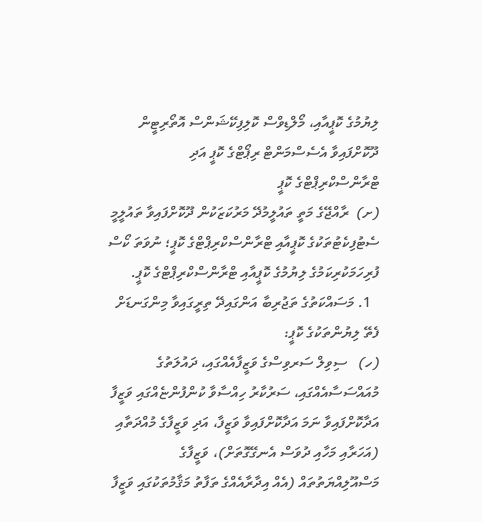ލިޔުމުގެ ކޮޕީއާއި، މޯލްޑިވްސް ކޮލިފިކޭޝަންސް އޮތޯރިޓީން ދޫކޮށްފައިވާ އެސެސްމަންޓް ރިޕޯޓްގެ ކޮޕީ އަދި ޓްރާންސްކްރިޕްޓްގެ ކޮޕީ
(ށ)  ރާއްޖޭގެ މަތީ ތައުލީމުދޭ މަރުކަޒަކުން ދޫކޮށްފައިވާ ތައުލީމީ ސެޓުފިކެޓުތަކުގެ ކޮޕީއާއި ޓްރާންސްކްރިޕްޓްގެ ކޮޕީ؛ ނުވަތަ ކޯސް ފުރިހަމަކުރިކަމުގެ ލިޔުމުގެ ކޮޕީއާއި ޓްރާންސްކްރިޕްޓްގެ ކޮޕީ.
  1. މަސައްކަތުގެ ތަޖުރިބާ އަންގައިދޭ ތިރީގައިވާ މިންގަނޑަށް ފެތޭ ލިޔުންތަކުގެ ކޮޕީ:
(ހ)   ސިވިލް ސަރވިސްގެ ވަޒީފާއެއްގައި، ދައުލަތުގެ މުއައްސަސާއެއްގައި، ސަރުކާރު ހިއްސާވާ ކުންފުންޏެއްގައި ވަޒީފާ އަދާކޮށްފައިވާ ނަމަ އަދާކޮށްފައިވާ ވަޒީފާ، އަދި ވަޒީފާގެ މުއްދަތާއި (އަހަރާއި މަހާއި ދުވަސް އެނގޭގޮތަށް)، ވަޒީފާގެ މަސްއޫލިއްޔަތުތައް (އެއް އިދާރާއެއްގެ ތަފާތު މަޤާމުތަކުގައި ވަޒީފާ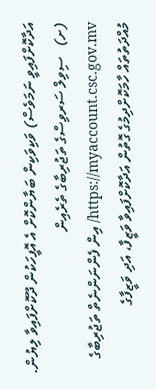އަދާކޮށްފައިވީ ނަމަވެސް) ވަކިވަކިން ބަޔާންކޮށް އެ އޮފީހަކުން ދޫކޮށްފައިވާ ލިޔުން.
(ށ)   ސިވިލް ސަރވިސްގެ ތަޖުރިބާގެ ތެރެއިން https://myaccount.csc.gov.mv/ އިން ފެންނަންނެތް ތަޖުރިބާގެ މުއްދަތުތައް ހާމަކޮށްދިމުގެ ގޮތުން އަދާކޮށްފައިވާ ވަޒީފާ، އަދި ވަޒީފާގެ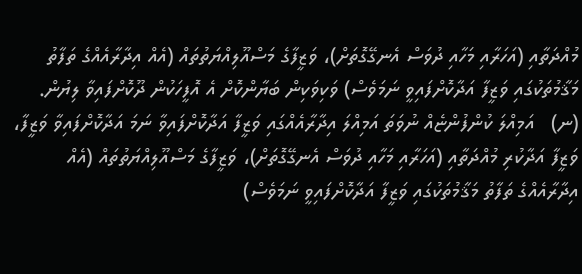މުއްދަތާއި (އަހަރާއި މަހާއި ދުވަސް އެނގޭގޮތަށް)، ވަޒީފާގެ މަސްއޫލިއްޔަތުތައް (އެއް އިދާރާއެއްގެ ތަފާތު މަޤާމުތަކުގައި ވަޒީފާ އަދާކޮށްފައިވީ ނަމަވެސް) ވަކިވަކިން ބަޔާންކޮށް އެ އޮފީހަކުން ދޫކޮށްފައިވާ ލިޔުން.
(ނ)   އަމިއްލަ ކުންފުންޏެއް ނުވަތަ އަމިއްލަ އިދާރާއެއްގައި ވަޒީފާ އަދާކޮށްފައިވާ ނަމަ އަދާކޮށްފައިވާ ވަޒީފާ، ވަޒީފާ އަދާކުރި މުއްދަތާއި (އަހަރާއި މަހާއި ދުވަސް އެނގޭގޮތަށް)، ވަޒީފާގެ މަސްއޫލިއްޔަތުތައް (އެއް އިދާރާއެއްގެ ތަފާތު މަޤާމުތަކުގައި ވަޒީފާ އަދާކޮށްފައިވީ ނަމަވެސް)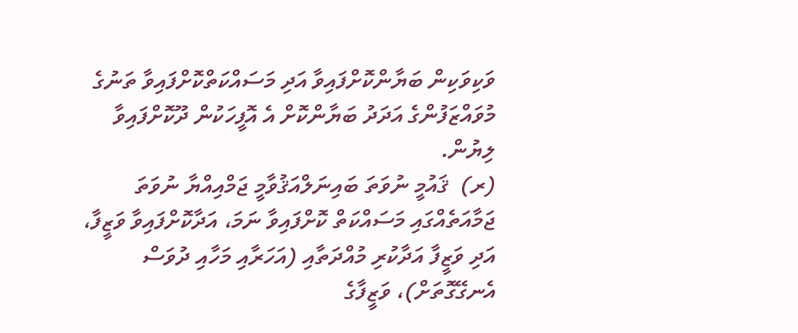ވަކިވަކިން ބަޔާންކޮށްފައިވާ އަދި މަސައްކަތްކޮށްފައިވާ ތަނުގެ މުވައްޒަފުންގެ އަދަދު ބަޔާންކޮށް އެ އޮފީހަކުން ދޫކޮށްފައިވާ ލިޔުން.
(ރ)  ޤައުމީ ނުވަތަ ބައިނަލްއަޤުވާމީ ޖަމްއިއްޔާ ނުވަތަ ޖަމާއަތެއްގައި މަސައްކަތް ކޮށްފައިވާ ނަމަ، އަދާކޮށްފައިވާ ވަޒީފާ، އަދި ވަޒީފާ އަދާކުރި މުއްދަތާއި (އަހަރާއި މަހާއި ދުވަސް އެނގޭގޮތަށް)، ވަޒީފާގެ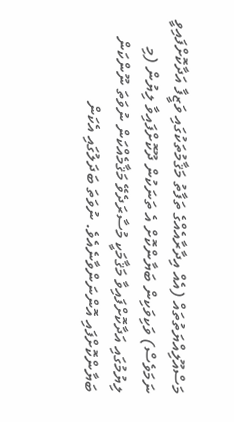މަސްއޫލިއްޔަތުތައް (އެއް އިދާރާއެއްގެ ތަފާތު މަޤާމުތަކުގައި ވަޒީފާ އަދާކޮށްފައިވީ ނަމަވެސް) ވަކިވަކިން ބަޔާންކޮށް އެ ތަނަކުން ދޫކޮށްފައިވާ ލިޔުން (މި ލިޔުމުގައި އަދާކޮށްފައިވާ މަޤާމަކީ މުސާރަދެވޭ މަޤާމެއްކަން ނުވަތަ ނޫންކަން ބަޔާންކޮށްފައި އޮންނަންވާނެއެވެ. ނުވަތަ ބަދަލުގައި އެކަން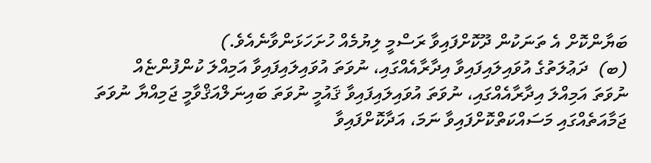ބަޔާންކޮށް އެ ތަނަކުން ދޫކޮށްފައިވާ ރަސްމީ ލިޔުމެއް ހުށަހަޅަންވާނެއެވެ.)
(ބ)  ދަޢުލަތުގެ އުވައިލައިފައިވާ އިދާރާއެއްގައި، ނުވަތަ އުވައިލައިފައިވާ އަމިއްލަ ކުންފުންޏެއް ނުވަތަ އަމިއްލަ އިދާރާއެއްގައި، ނުވަތަ އުވައިލައިފައިވާ ޤައުމީ ނުވަތަ ބައިނަލްއަޤްވާމީ ޖަމިއްޔާ ނުވަތަ ޖަމާއަތެއްގައި މަސައްކަތްކޮށްފައިވާ ނަމަ، އަދާކޮށްފައިވާ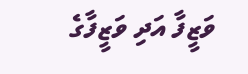ވަޒީފާ އަދި ވަޒީފާގެ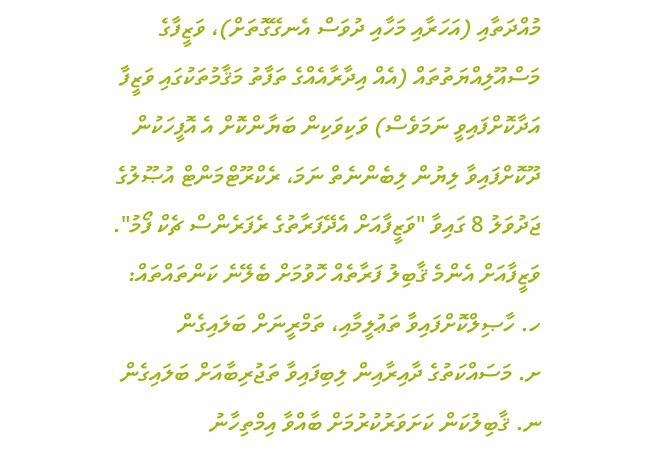މުއްދަތާއި (އަހަރާއި މަހާއި ދުވަސް އެނގޭގޮތަށް)، ވަޒީފާގެ މަސްއޫލިއްޔަތުތައް (އެއް އިދާރާއެއްގެ ތަފާތު މަޤާމުތަކުގައި ވަޒީފާ އަދާކޮށްފައިވީ ނަމަވެސް) ވަކިވަކިން ބަޔާންކޮށް އެ އޮފީހަކުން ދޫކޮށްފައިވާ ލިޔުން ލިބެންނެތް ނަމަ، ރެކްރޫޓްމަންޓް އުޞޫލުގެ ޖަދުވަލު 8 ގައިވާ "ވަޒީފާއަށް އެދޭފަރާތުގެ ރެފަރެންސް ޗެކް ފޯމު".
ވަޒީފާއަށް އެންމެ ޤާބިލު ފަރާތެއް ހޮވުމަށް ބެލޭނެ ކަންތައްތައް:
ހ. ހާޞިލްކޮށްފައިވާ ތަޢުލީމާއި، ތަމްރީނަށް ބަލައިގެން
ށ. މަސައްކަތުގެ ދާއިރާއިން ލިބިފައިވާ ތަޖުރިބާއަށް ބަލައިގެން
ނ. ޤާބިލުކަން ކަށަވަރުކުރުމަށް ބާއްވާ އިމްތިހާނު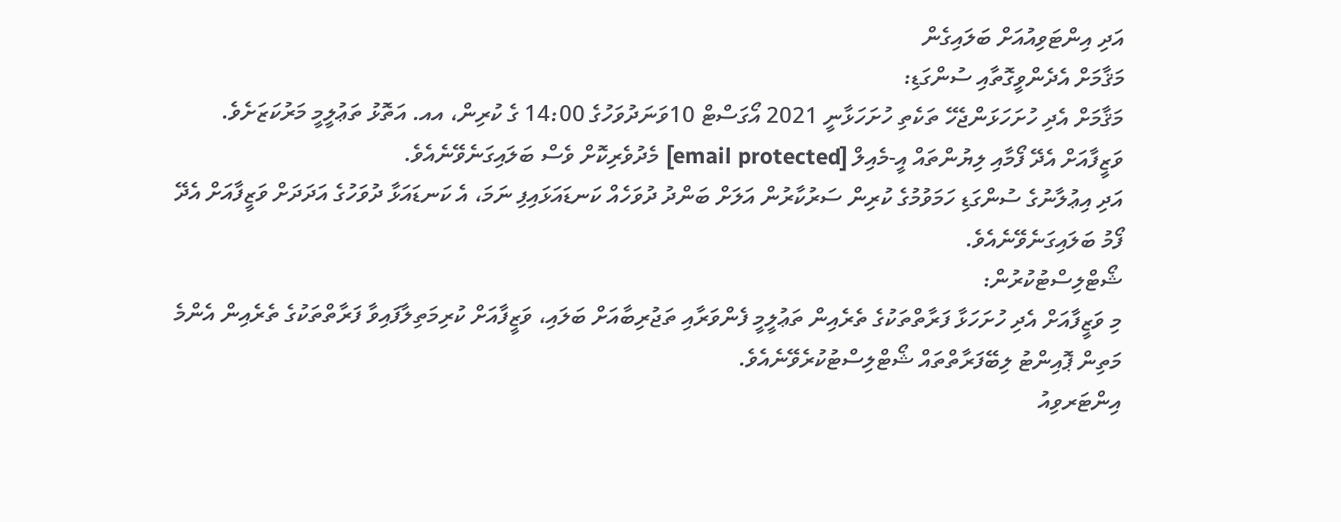އަދި އިންޓަވިއުއަށް ބަލައިގެން
މަޤާމަށް އެދެންވީގޮތާއި ސުންގަޑި:
މަޤާމަށް އެދި ހުށަހަޅަންޖެހޭ ތަކެތި ހުށަހަޅާނީ 2021 އޯގަސްޓް 10ވަނަދުވަހުގެ 14:00 ގެ ކުރިން، އއ. އަތޮޅު ތަޢުލީމީ މަރުކަޒަށެވެ. ވަޒީފާއަށް އެދޭ ފޯމާއި ލިޔުންތައް އީ-މެއިލް [email protected] މެދުވެރިކޮށް ވެސް ބަލައިގަނެވޭނެއެވެ.
އަދި އިޢުލާނުގެ ސުންގަޑި ހަމަވުމުގެ ކުރިން ސަރުކާރުން އަލަށް ބަންދު ދުވަހެއް ކަނޑައަޅައިފި ނަމަ، އެ ކަނޑައަޅާ ދުވަހުގެ އަދަދަށް ވަޒީފާއަށް އެދޭ ފޯމު ބަލައިގަނެވޭނެއެވެ.
ޝޯޓްލިސްޓުކުރުން:
މި ވަޒީފާއަށް އެދި ހުށަހަޅާ ފަރާތްތަކުގެ ތެރެއިން ތަޢުލީމީ ފެންވަރާއި ތަޖުރިބާއަށް ބަލައި، ވަޒީފާއަށް ކުރިމަތިލާފައިވާ ފަރާތްތަކުގެ ތެރެއިން އެންމެ މަތިން ޕޮއިންޓު ލިބޭފަރާތްތައް ޝޯޓްލިސްޓުކުރެވޭނެއެވެ.
އިންޓަރވިއު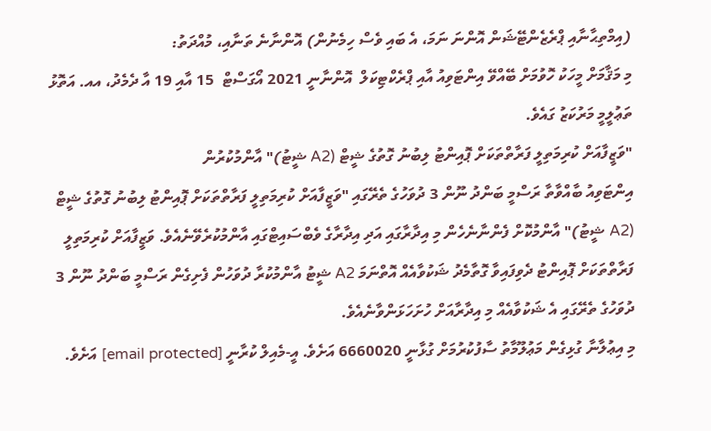(އިމްތިޙާނާއި ޕްރެޒެންޓޭޝަން އޮންނަ ނަމަ، އެ ބައި ވެސް ހިމެނުން) އޮންނާނެ ތަނާއި، މުއްދަތު:
މި މަޤާމަށް މީހަކު ހޮވުމަށް ބޭއްވޭ އިންޓަވިއު އާއި ޕްރެކްޓިކަލް  އޮންނާނީ 2021 އޯގަސްޓް  15 އާއި 19 އާ ދެމެދު، އއ. އަތޮޅު ތަޢުލީމީ މަރުކަޒު ގައެވެ.
"ވަޒީފާއަށް ކުރިމަތިލީ ފަރާތްތަކަށް ޕޮއިންޓު ލިބުނު ގޮތުގެ ޝީޓް (A2 ޝީޓު)" އާންމުކުރުން
އިންޓަވިއު ބާއްވާތާ ރަސްމީ ބަންދު ނޫން 3 ދުވަހުގެ ތެރޭގައި "ވަޒީފާއަށް ކުރިމަތިލީ ފަރާތްތަކަށް ޕޮއިންޓު ލިބުނު ގޮތުގެ ޝީޓް (A2 ޝީޓު)" އާންމުކޮށް ފެންނާނެހެން މި އިދާރާގައި އަދި އިދާރާގެ ވެބްސައިޓްގައި އާންމުކުރެވޭނެއެވެ. ވަޒީފާއަށް ކުރިމަތިލީ ފަރާތްތަކަށް ޕޮއިންޓު ދެވިފައިވާ ގޮތާމެދު ޝަކުވާއެއް އޮތްނަމަ A2 ޝީޓު އާންމުކުރާ ދުވަހުން ފެށިގެން ރަސްމީ ބަންދު ނޫން 3 ދުވަހުގެ ތެރޭގައި އެ ޝަކުވާއެއް މި އިދާރާއަށް ހުށަހަޅަންވާނެއެވެ.
މި އިޢުލާނާ ގުޅިގެން މަޢުލޫމާތު ސާފުކުރުމަށް ގުޅާނީ 6660020 އަށެވެ. އީ-މެއިލް ކުރާނީ [email protected] އަށެވެ.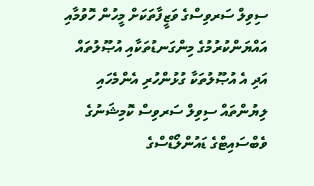ސިވިލް ސަރވިސްގެ ވަޒީފާތަކަށް މީހުން ހޮވުމާއި އައްޔަންކުރުމުގެ މިންގަނޑުތަކާއި އުޞޫލުތައް އަދި އެ އުޞޫލުތަކާ ގުޅުންހުރި އެންމެހައި ލިޔުންތައް ސިވިލް ސަރވިސް ކޮމިޝަނުގެ ވެބްސައިޓްގެ ޑައުންލޯޑްސްގެ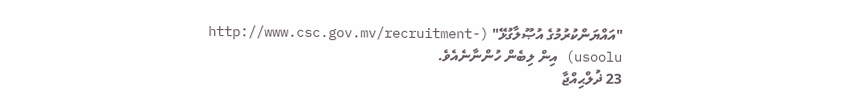"އައްޔަންކުރުމުގެ އުޞޫލާގުޅޭ" (http://www.csc.gov.mv/recruitment-usoolu) އިން ލިބެން ހުންނާނެއެވެ.
23 ޛުލްޙިއްޖާ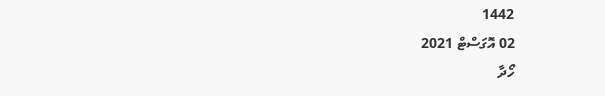1442
02 އޮގަސްޓް 2021
ހޯދާ